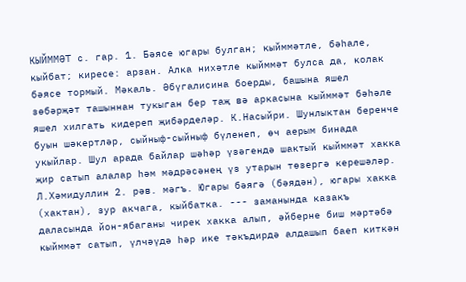КЫЙММӘТ с. гар. 1. Бәясе югары булган; кыйммәтле, бәһале, кыйбат; киресе: арзан. Алка нихәтле кыйммәт булса да, колак бәясе тормый. Мәкаль. Әбүгалисина боерды, башына яшел зөбәрҗәт ташыннан тукыган бер таҗ вә аркасына кыйммәт бәһәле яшел хилгать кидереп җибәрделәр. К.Насыйри. Шунлыктан беренче буын шәкертләр, сыйныф-сыйныф бүленеп, өч аерым бинада укыйлар. Шул арада байлар шәһәр үзәгендә шактый кыйммәт хакка җир сатып алалар һәм мәдрәсәнең үз утарын төзергә керешәләр. Л.Хәмидуллин 2. рәв. мәгъ. Югары бәягә (бәядән), югары хакка (хактан), зур акчага, кыйбатка. --- заманында казакъ даласында йон-ябаганы чирек хакка алып, әйберне биш мәртәбә кыйммәт сатып, үлчәүдә һәр ике тәкъдирдә алдашып баеп киткән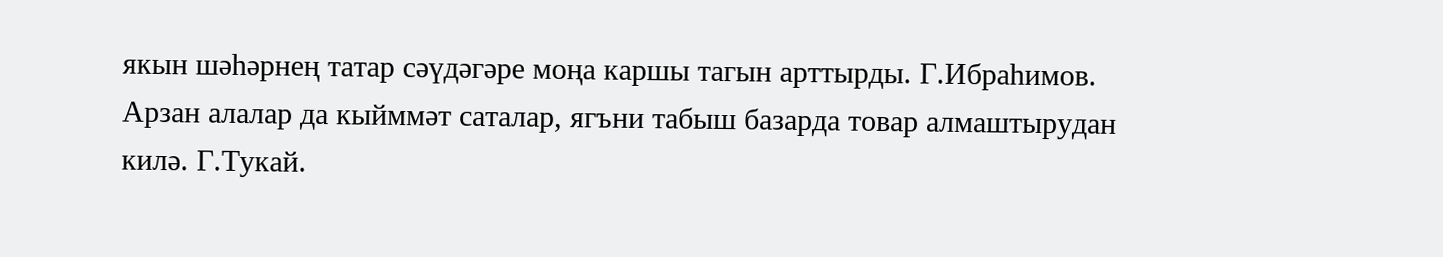якын шәһәрнең татар сәүдәгәре моңа каршы тагын арттырды. Г.Ибраһимов. Арзан алалар да кыйммәт саталар, ягъни табыш базарда товар алмаштырудан килә. Г.Тукай.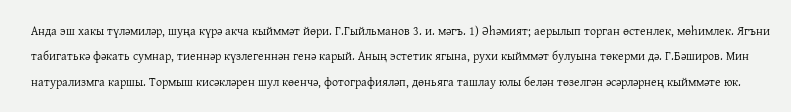Анда эш хакы түләмиләр, шуңа күрә акча кыйммәт йөри. Г.Гыйльманов 3. и. мәгъ. 1) Әһәмият; аерылып торган өстенлек, мөһимлек. Ягъни табигатькә фәкать сумнар, тиеннәр күзлегеннән генә карый. Аның эстетик ягына, рухи кыйммәт булуына төкерми дә. Г.Бәширов. Мин натурализмга каршы. Тормыш кисәкләрен шул көенчә, фотографияләп, дөньяга ташлау юлы белән төзелгән әсәрләрнең кыйммәте юк.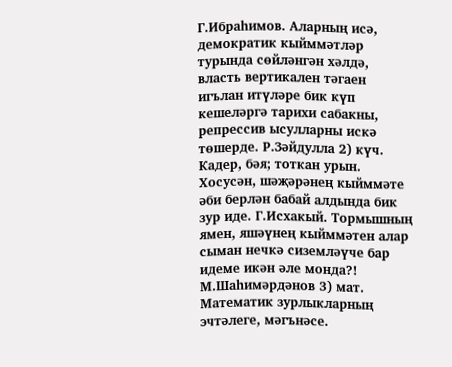Г.Ибраһимов. Аларның исә, демократик кыйммәтләр турында сөйләнгән хәлдә, власть вертикален тәгаен игълан итүләре бик күп кешеләргә тарихи сабакны, репрессив ысулларны искә төшерде. Р.Зәйдулла 2) күч. Кадер, бәя; тоткан урын. Хосусән, шәҗәрәнең кыйммәте әби берлән бабай алдында бик зур иде. Г.Исхакый. Тормышның ямен, яшәүнең кыйммәтен алар сыман нечкә сиземләүче бар идеме икән әле монда?! М.Шаһимәрдәнов 3) мат. Математик зурлыкларның эчтәлеге, мәгънәсе.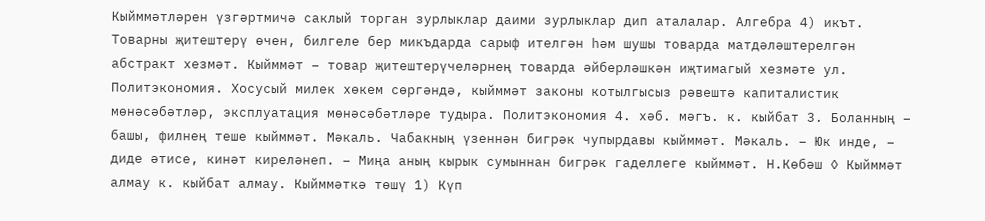Кыйммәтләрен үзгәртмичә саклый торган зурлыклар даими зурлыклар дип аталалар. Алгебра 4) икът. Товарны җитештерү өчен, билгеле бер микъдарда сарыф ителгән һәм шушы товарда матдәләштерелгән абстракт хезмәт. Кыйммәт – товар җитештерүчеләрнең товарда әйберләшкән иҗтимагый хезмәте ул. Политэкономия. Хосусый милек хөкем сөргәндә, кыйммәт законы котылгысыз рәвештә капиталистик мөнәсәбәтләр, эксплуатация мөнәсәбәтләре тудыра. Политэкономия 4. хәб. мәгъ. к. кыйбат 3. Боланның – башы, филнең теше кыйммәт. Мәкаль. Чабакның үзеннән бигрәк чупырдавы кыйммәт. Мәкаль. – Юк инде, – диде әтисе, кинәт киреләнеп. – Миңа аның кырык сумыннан бигрәк гаделлеге кыйммәт. Н.Көбәш ◊ Кыйммәт алмау к. кыйбат алмау. Кыйммәткә төшү 1) Күп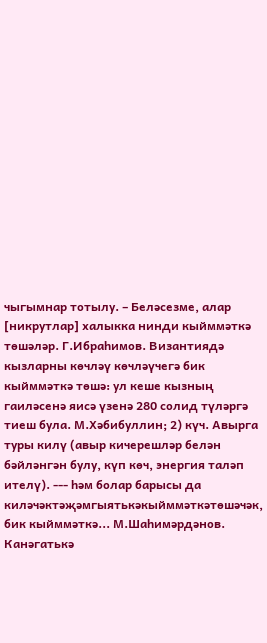чыгымнар тотылу. – Беләсезме, алар [никрутлар] халыкка нинди кыйммәткә төшәләр. Г.Ибраһимов. Византиядә кызларны көчләү көчләүчегә бик кыйммәткә төшә: ул кеше кызның гаиләсенә яисә үзенә 280 солид түләргә тиеш була. М.Хәбибуллин; 2) күч. Авырга туры килү (авыр кичерешләр белән бәйләнгән булу, күп көч, энергия таләп ителү). --- һəм болар барысы да килəчəктəҗəмгыятькəкыйммəткəтөшəчəк, бик кыйммəткə... М.Шаһимәрдәнов. Канәгатькә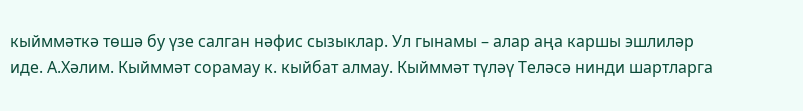кыйммәткә төшә бу үзе салган нәфис сызыклар. Ул гынамы – алар аңа каршы эшлиләр иде. А.Хәлим. Кыйммәт сорамау к. кыйбат алмау. Кыйммәт түләү Теләсә нинди шартларга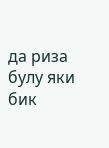да риза булу яки бик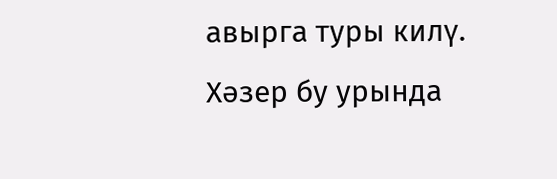авырга туры килү. Хәзер бу урында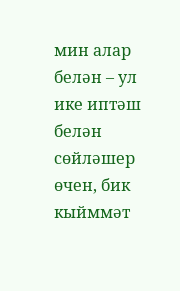мин алар белән – ул ике иптәш белән сөйләшер өчен, бик кыйммәт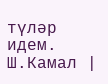түләр идем. Ш.Камал |